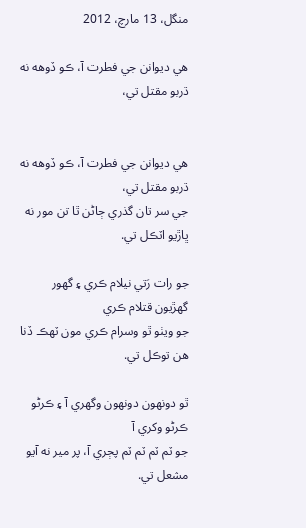منگل، 13 مارچ، 2012

هي ديوانن جي فطرت آ، ڪو ڏوهه نه ڌربو مقتل تي،


هي ديوانن جي فطرت آ، ڪو ڏوهه نه ڌربو مقتل تي،
جي سر تان گذري ڄاڻن ٿا تن مور نه ڀاڙيو اٽڪل تي.

جو رات رَتي نيلام ڪري ۽ گھور گھڙيون قتلام ڪري
جو ويٺو ٿو وسرام ڪري مون ٽهڪ ڏنا هن توڪل تي.

ٿو دونهون دونهون وگھري آ ۽ ڪرڻو ڪرڻو وکري آ
جو ٽم ٽم ٽم ٽم پڄري آ، پر مير نه آيو مشعل تي.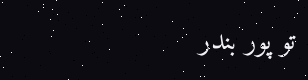تو پور بندر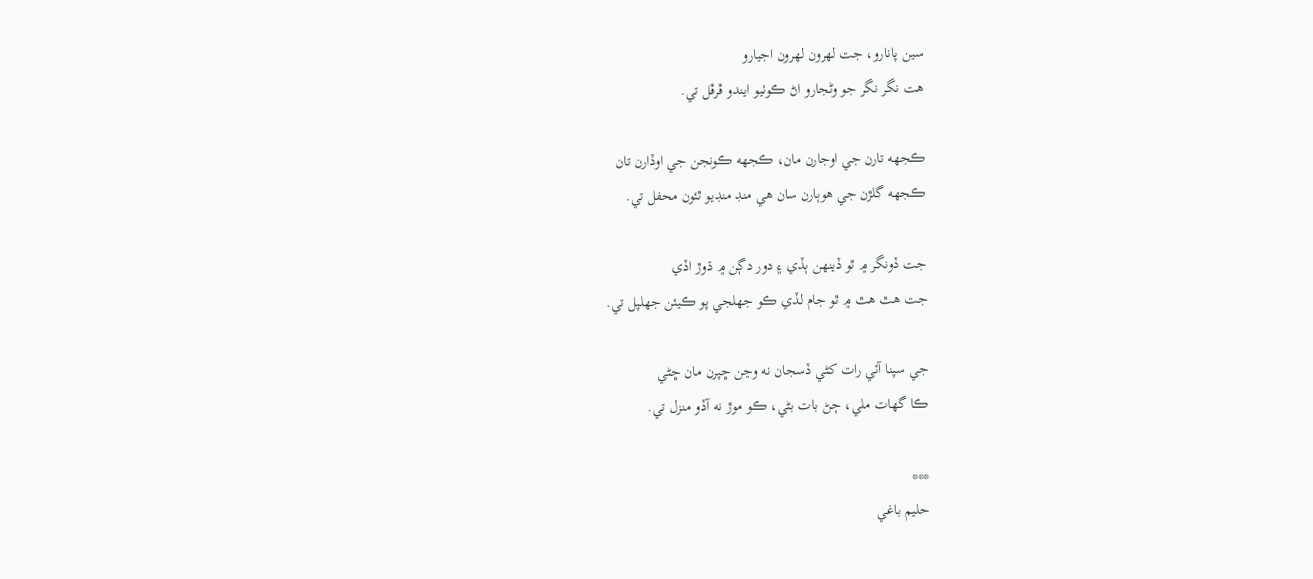سين پانارو، جت لهرون لهرون اجيارو
هت نگر نگر جو وڻجارو اڻ ڪوٺيو ايندو ڦرڦل تي.

ڪجھه تارن جي اوجارن مان، ڪجھه ڪونجن جي اوڏارن تان
ڪجھه گلڙن جي هوٻارن سان هي منڊ منڊيو ٿئون محفل تي.

جت ڏونگر ۾ ٿو ڏينهن ٻڏي ۽ دور دڳن ۾ ڌوڙ اڏي
جت هٿ هٿ ۾ ٿو جام لڏي ڪو جھلجي پو ڪيئن جهلپل تي.

جي سپنا آئي رات کڻي ڏسجان نه وڃن ڇپرن مان ڇڻي
ڪا گھات ملي، ڄڻ بات بڻي، ڪو موڙ نه آڏو منزل تي.

***
حليم باغي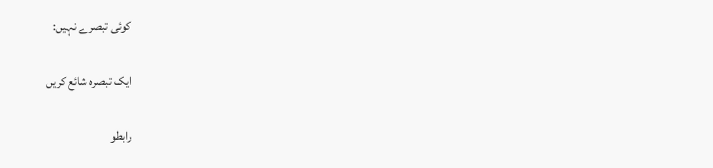کوئی تبصرے نہیں:

ایک تبصرہ شائع کریں

رابطو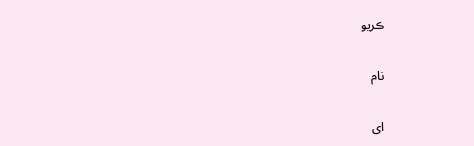ڪريو

نام

ای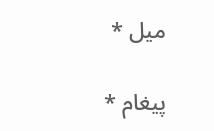میل *

پیغام *